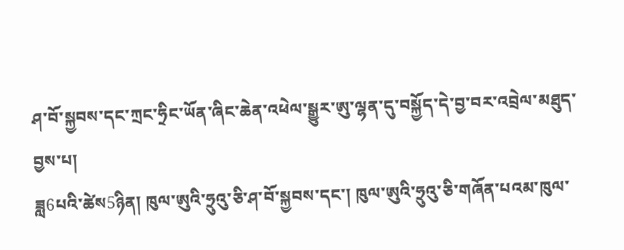ཤ་བོ་སྐྱབས་དང་ཀྲང་ཧྲིང་ཡོན་ཞིང་ཆེན་འཕེལ་སྒྱུར་ཨུ་ལྷན་དུ་བསྐྱོད་དེ་བྱ་བར་འབྲེལ་མཐུད་བྱས་པ།
ཟླ6པའི་ཚེས5ཉིན། ཁུལ་ཨུའི་ཧྲུའུ་ཅི་ཤ་བོ་སྐྱབས་དང་། ཁུལ་ཨུའི་ཧྲུའུ་ཅི་གཞོན་པའམ་ཁུལ་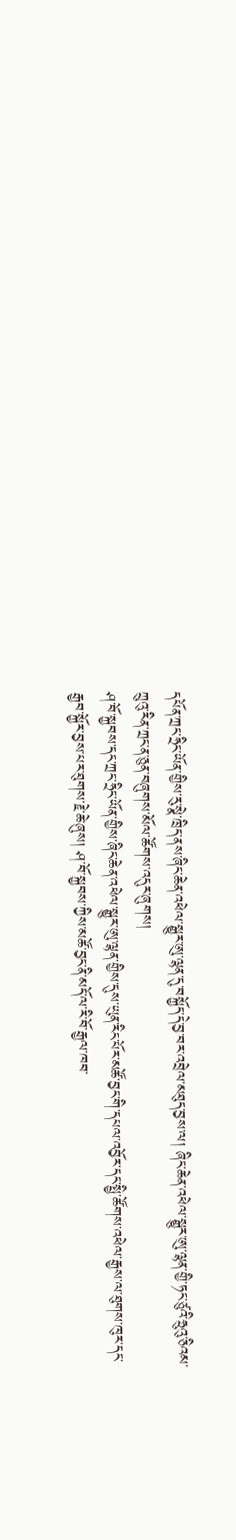དཔོན་ཀྲང་ཧྲིང་ཡོན་གྱིས་རུ་སྣེ་ཁྲིད་ནས་ཞིང་ཆེན་འཕེལ་སྒྱུར་ཨུ་ལྷན་དུ་བསྐྱོད་དེ་བྱ་བར་འབྲེལ་མཐུད་བྱས་ལ། ཞིང་ཆེན་འཕེལ་སྒྱུར་ཨུ་ལྷན་གྱི་ཏང་ཙུའི་ཧྲུའུ་ཅིའམ་ཀྲུའུ་རིན་ཀྲང་ན་ཅུན་བཞུགས་མོལ་ཚོགས་འདུར་ཞུགས།
ཤ་བོ་སྐྱབས་དང་ཀྲང་ཧྲིང་ཡོན་གྱིས་ཞིང་ཆེན་འཕེལ་སྒྱུར་ཨུ་ལྷན་གྱིས་དུས་ཡུན་རིང་པོར་མཚོ་བྱང་གི་དཔལ་འབྱོར་དང་སྤྱི་ཚོགས་འཕེལ་རྒྱས་ལ་ཐུགས་ཁུར་དང་རྒྱབ་སྐྱོར་བྱས་པར་ཐུགས་རྗེ་ཆེ་ཞུས། ཤ་བོ་སྐྱབས་ཀྱིས་མཚོ་བྱང་ནི་མདོ་ལ་རི་བོ་རྒྱལ་ཁབ་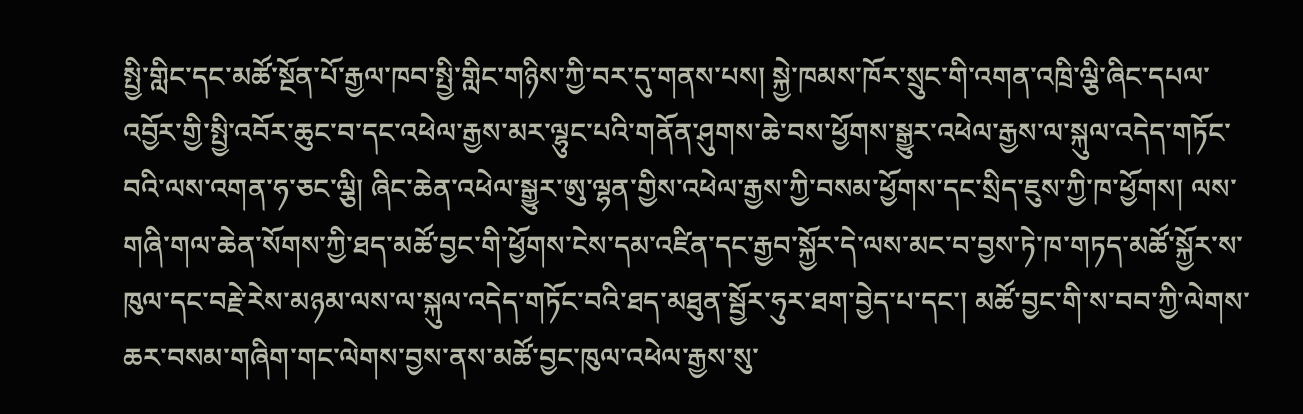སྤྱི་གླིང་དང་མཚོ་སྔོན་པོ་རྒྱལ་ཁབ་སྤྱི་གླིང་གཉིས་ཀྱི་བར་དུ་གནས་པས། སྐྱེ་ཁམས་ཁོར་སྲུང་གི་འགན་འཁྲི་ལྕི་ཞིང་དཔལ་འབྱོར་གྱི་སྤྱི་འབོར་ཆུང་བ་དང་འཕེལ་རྒྱས་མར་ལྷུང་པའི་གནོན་ཤུགས་ཆེ་བས་ཕྱོགས་སྒྱུར་འཕེལ་རྒྱས་ལ་སྐུལ་འདེད་གཏོང་བའི་ལས་འགན་ཧ་ཅང་ལྕི། ཞིང་ཆེན་འཕེལ་སྒྱུར་ཨུ་ལྷན་གྱིས་འཕེལ་རྒྱས་ཀྱི་བསམ་ཕྱོགས་དང་སྲིད་ཇུས་ཀྱི་ཁ་ཕྱོགས། ལས་གཞི་གལ་ཆེན་སོགས་ཀྱི་ཐད་མཚོ་བྱང་གི་ཕྱོགས་ངེས་དམ་འཛིན་དང་རྒྱབ་སྐྱོར་དེ་ལས་མང་བ་བྱས་ཏེ་ཁ་གཏད་མཚོ་སྐྱོར་ས་ཁུལ་དང་བརྗེ་རེས་མཉམ་ལས་ལ་སྐུལ་འདེད་གཏོང་བའི་ཐད་མཐུན་སྦྱོར་ཧུར་ཐག་བྱེད་པ་དང་། མཚོ་བྱང་གི་ས་བབ་ཀྱི་ལེགས་ཆར་བསམ་གཞིག་གང་ལེགས་བྱས་ནས་མཚོ་བྱང་ཁུལ་འཕེལ་རྒྱས་སུ་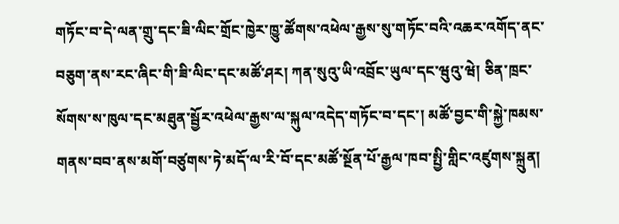གཏོང་བ་དེ་ལན་གྲུ་དང་ཟི་ལིང་གྲོང་ཁྱེར་ཁྱུ་ཚོགས་འཕེལ་རྒྱས་སུ་གཏོང་བའི་འཆར་འགོད་ནང་བཅུག་ནས་རང་ཞིང་གི་ཟི་ལིང་དང་མཚོ་ཤར། ཀན་སུའུ་ཡི་འབྲོང་ཡུལ་དང་ཝུའུ་ཝེ། ཅིན་ཁྲང་སོགས་ས་ཁུལ་དང་མཐུན་སྦྱོར་འཕེལ་རྒྱས་ལ་སྐུལ་འདེད་གཏོང་བ་དང་། མཚོ་བྱང་གི་སྐྱེ་ཁམས་གནས་བབ་ནས་མགོ་བཙུགས་ཏེ་མདོ་ལ་རི་བོ་དང་མཚོ་སྔོན་པོ་རྒྱལ་ཁབ་སྤྱི་གླིང་འཛུགས་སྐྲུན།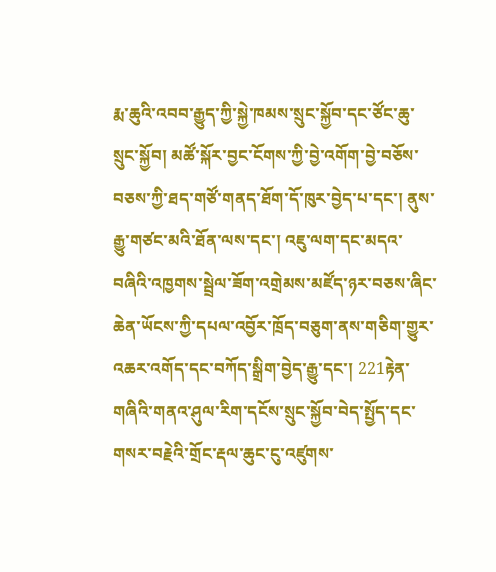རྨ་ཆུའི་འབབ་རྒྱུད་ཀྱི་སྐྱེ་ཁམས་སྲུང་སྐྱོབ་དང་ཙོང་ཆུ་སྲུང་སྐྱོབ། མཚོ་སྐོར་བྱང་ངོགས་ཀྱི་བྱེ་འགོག་བྱེ་བཅོས་བཅས་ཀྱི་ཐད་གཙོ་གནད་ཐོག་དོ་ཁུར་བྱེད་པ་དང་། ནུས་རྒྱུ་གཙང་མའི་ཐོན་ལས་དང་། འཇུ་ལག་དང་མདའ་བཞིའི་འཁྱགས་སྦྲེལ་ཟོག་འགྲེམས་མཛོད་ཉར་བཅས་ཞིང་ཆེན་ཡོངས་ཀྱི་དཔལ་འབྱོར་ཁྲོད་བཅུག་ནས་གཅིག་གྱུར་འཆར་འགོད་དང་བཀོད་སྒྲིག་བྱེད་རྒྱུ་དང་། 221རྟེན་གཞིའི་གནའ་ཤུལ་རིག་དངོས་སྲུང་སྐྱོབ་བེད་སྤྱོད་དང་གསར་བརྗེའི་གྲོང་རྡལ་ཆུང་ངུ་འཛུགས་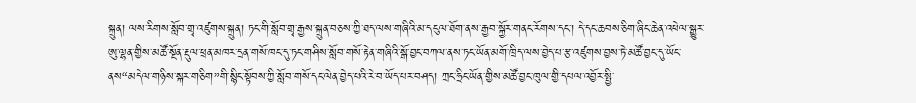སྐྲུན། ལས་རིགས་སློབ་གྲྭ་འཛུགས་སྐྲུན། ཏང་གི་སློབ་གྲྭ་རྒྱས་སྐྲུན་བཅས་ཀྱི་ཐད་ལས་གཞིའི་མ་དངུལ་ཐོག་ནས་རྒྱབ་སྐྱོར་གནང་རོགས་དང་། དེ་དང་ཆབས་ཅིག་ཞིང་ཆེན་འཕེལ་སྒྱུར་ཨུ་ལྷན་གྱིས་མཚོ་སྔོན་རྡུལ་ཕྲན་མཁར་དྲན་གསོ་ཁང་དུ་ཏང་གཤིས་སློབ་གསོ་རྟེན་གཞིའི་སྒོ་བྱང་བཀལ་ནས་ཏང་ཡོན་མགོ་ཁྲིད་ལས་བྱེད་པ་རྩ་འཛུགས་བྱས་ཏེ་མཚོ་བྱང་དུ་ཡོང་ནས“མདེལ་གཉིས་སྐར་གཅིག”གི་སྙིང་སྟོབས་ཀྱི་སློབ་གསོ་དང་ལེན་བྱེད་པའི་རེ་བ་ཡོད་པར་བཤད། ཀྲང་ཧྲིང་ཡོན་གྱིས་མཚོ་བྱང་ཁུལ་གྱི་དཔལ་འབྱོར་སྤྱི་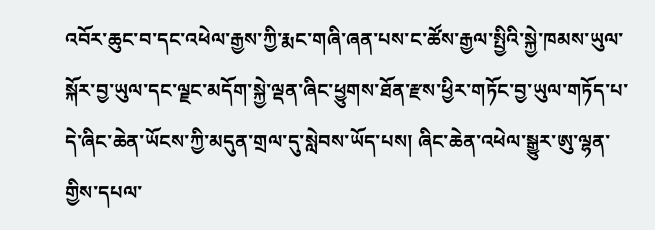འབོར་ཆུང་བ་དང་འཕེལ་རྒྱས་ཀྱི་རྨང་གཞི་ཞན་པས་ང་ཚོས་རྒྱལ་སྤྱིའི་སྐྱེ་ཁམས་ཡུལ་སྐོར་བྱ་ཡུལ་དང་ལྗང་མདོག་སྐྱེ་ལྡན་ཞིང་ཕྱུགས་ཐོན་རྫས་ཕྱིར་གཏོང་བྱ་ཡུལ་གཏོད་པ་དེ་ཞིང་ཆེན་ཡོངས་ཀྱི་མདུན་གྲལ་དུ་སླེབས་ཡོད་པས། ཞིང་ཆེན་འཕེལ་སྒྱུར་ཨུ་ལྷན་གྱིས་དཔལ་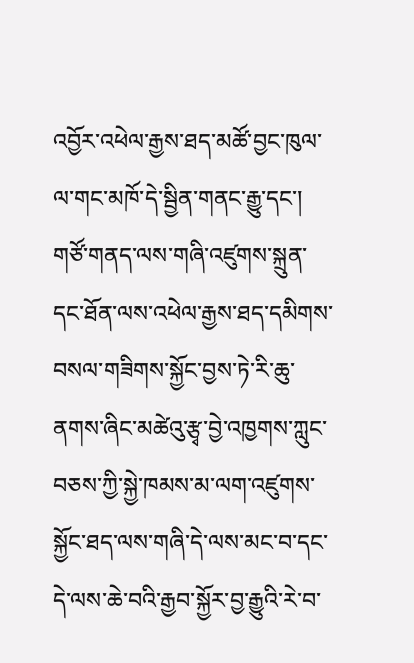འབྱོར་འཕེལ་རྒྱས་ཐད་མཚོ་བྱང་ཁུལ་ལ་གང་མཁོ་དེ་སྦྱིན་གནང་རྒྱུ་དང་། གཙོ་གནད་ལས་གཞི་འཛུགས་སྐྲུན་དང་ཐོན་ལས་འཕེལ་རྒྱས་ཐད་དམིགས་བསལ་གཟིགས་སྐྱོང་བྱས་ཏེ་རི་ཆུ་ནགས་ཞིང་མཚེའུ་རྩྭ་བྱེ་འཁྱགས་ཀླུང་བཅས་ཀྱི་སྐྱེ་ཁམས་མ་ལག་འཛུགས་སྐྱོང་ཐད་ལས་གཞི་དེ་ལས་མང་བ་དང་དེ་ལས་ཆེ་བའི་རྒྱབ་སྐྱོར་བྱ་རྒྱུའི་རེ་བ་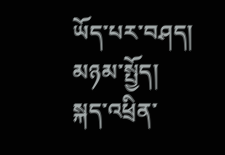ཡོད་པར་བཤད།
མཉམ་སྤྱོད།
སྐད་འཕྲིན་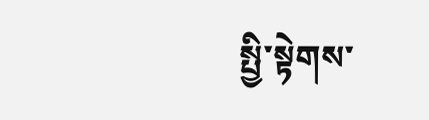སྤྱི་སྟེགས་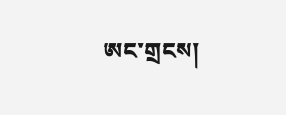ཨང་གྲངས།